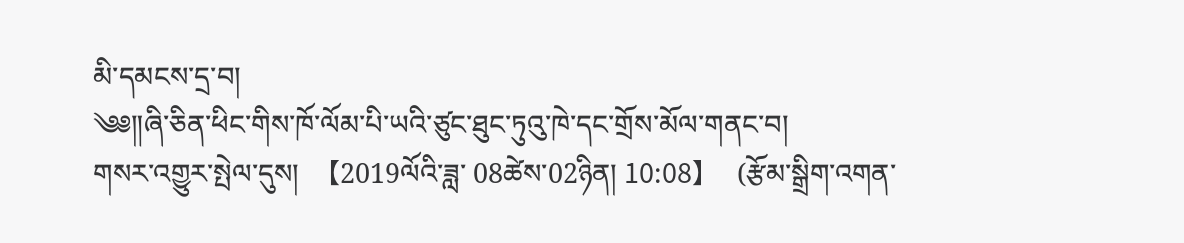མི་དམངས་དྲ་བ།
༄༅༎ཞི་ཅིན་ཕིང་གིས་ཁོ་ལོམ་པི་ཡའི་ཙུང་ཐུང་ཏུའུ་ཁེ་དང་གྲོས་མོལ་གནང་བ།
གསར་འགྱུར་སྤེལ་དུས།  【2019ལོའི་ཟླ་ 08ཚེས་02ཉིན། 10:08】   (རྩོམ་སྒྲིག་འགན་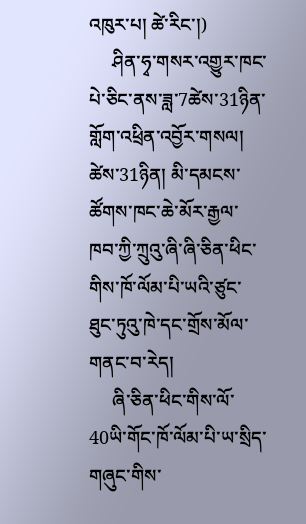འཁུར་པ། ཚེ་རིང་།)
     ཤིན་ཧྭ་གསར་འགྱུར་ཁང་པེ་ཅིང་ནས་ཟླ་7ཚེས་31ཉིན་གློག་འཕྲིན་འབྱོར་གསལ། ཚེས་31ཉིན། མི་དམངས་ཚོགས་ཁང་ཆེ་མོར་རྒྱལ་ཁབ་ཀྱི་ཀྲུའུ་ཞི་ཞི་ཅིན་ཕིང་གིས་ཁོ་ལོམ་པི་ཡའི་ཙུང་ཐུང་ཏུའུ་ཁེ་དང་གྲོས་མོལ་གནང་བ་རེད།
     ཞི་ཅིན་ཕིང་གིས་ལོ་40ཡི་གོང་ཁོ་ལོམ་པི་ཡ་སྲིད་གཞུང་གིས་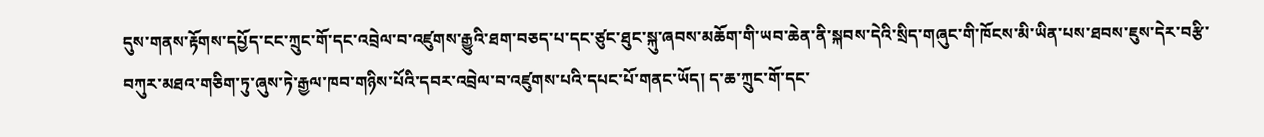དུས་གནས་རྟོགས་དཔྱོད་ངང་ཀྲུང་གོ་དང་འབྲེལ་བ་འཛུགས་རྒྱུའི་ཐག་བཅད་པ་དང་ཙུང་ཐུང་སྐུ་ཞབས་མཆོག་གི་ཡབ་ཆེན་ནི་སྐབས་དེའི་སྲིད་གཞུང་གི་ཁོངས་མི་ཡིན་པས་ཐབས་ཇུས་དེར་བརྩི་བཀུར་མཐའ་གཅིག་ཏུ་ཞུས་ཏེ་རྒྱལ་ཁབ་གཉིས་པོའི་དབར་འབྲེལ་བ་འཛུགས་པའི་དཔང་པོ་གནང་ཡོད། ད་ཆ་ཀྲུང་གོ་དང་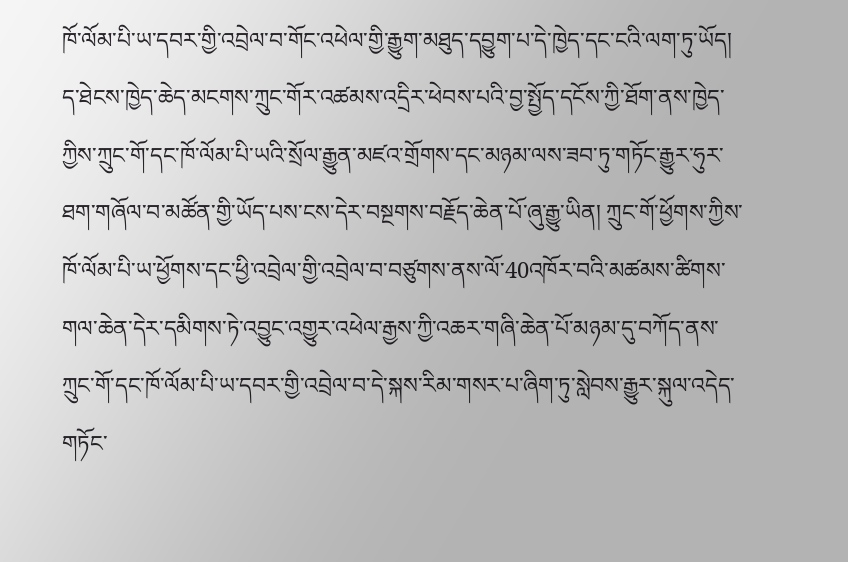ཁོ་ལོམ་པི་ཡ་དབར་གྱི་འབྲེལ་བ་གོང་འཕེལ་གྱི་རྒྱུག་མཐུད་དབྱུག་པ་དེ་ཁྱེད་དང་ངའི་ལག་ཏུ་ཡོད། ད་ཐེངས་ཁྱེད་ཆེད་མངགས་ཀྲུང་གོར་འཚམས་འདྲིར་ཕེབས་པའི་བྱ་སྤྱོད་དངོས་ཀྱི་ཐོག་ནས་ཁྱེད་ཀྱིས་ཀྲུང་གོ་དང་ཁོ་ལོམ་པི་ཡའི་སྲོལ་རྒྱུན་མཛའ་གྲོགས་དང་མཉམ་ལས་ཟབ་ཏུ་གཏོང་རྒྱུར་ཧུར་ཐག་གཞོལ་བ་མཚོན་གྱི་ཡོད་པས་ངས་དེར་བསྔགས་བརྗོད་ཆེན་པོ་ཞུ་རྒྱུ་ཡིན། ཀྲུང་གོ་ཕྱོགས་ཀྱིས་ཁོ་ལོམ་པི་ཡ་ཕྱོགས་དང་ཕྱི་འབྲེལ་གྱི་འབྲེལ་བ་བཙུགས་ནས་ལོ་40འཁོར་བའི་མཚམས་ཚིགས་གལ་ཆེན་དེར་དམིགས་ཏེ་འབྱུང་འགྱུར་འཕེལ་རྒྱས་ཀྱི་འཆར་གཞི་ཆེན་པོ་མཉམ་དུ་བཀོད་ནས་ཀྲུང་གོ་དང་ཁོ་ལོམ་པི་ཡ་དབར་གྱི་འབྲེལ་བ་དེ་སྐས་རིམ་གསར་པ་ཞིག་ཏུ་སླེབས་རྒྱུར་སྐུལ་འདེད་གཏོང་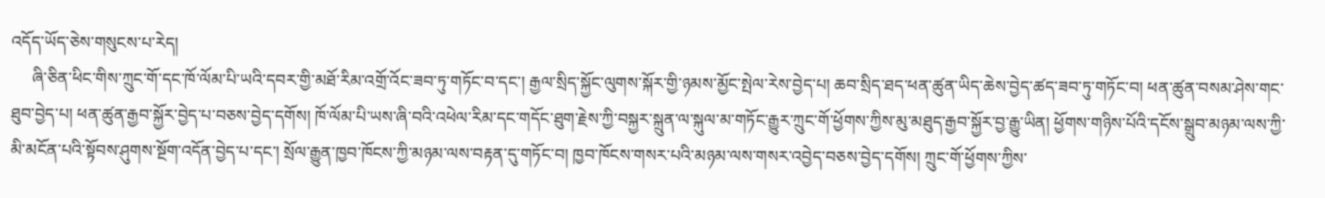འདོད་ཡོད་ཅེས་གསུངས་པ་རེད།
     ཞི་ཅིན་ཕིང་གིས་ཀྲུང་གོ་དང་ཁོ་ལོམ་པི་ཡའི་དབར་གྱི་མཐོ་རིམ་འགྲོ་འོང་ཟབ་ཏུ་གཏོང་བ་དང་། རྒྱལ་སྲིད་སྐྱོང་ལུགས་སྐོར་གྱི་ཉམས་མྱོང་སྤེལ་རེས་བྱེད་པ། ཆབ་སྲིད་ཐད་ཕན་ཚུན་ཡིད་ཆེས་བྱེད་ཚད་ཟབ་ཏུ་གཏོང་བ། ཕན་ཚུན་བསམ་ཤེས་གང་ཐུབ་བྱེད་པ། ཕན་ཚུན་རྒྱབ་སྐྱོར་བྱེད་པ་བཅས་བྱེད་དགོས། ཁོ་ལོམ་པི་ཡས་ཞི་བའི་འཕེལ་རིམ་དང་གདོང་ཐུག་རྗེས་ཀྱི་བསྐྱར་སྐྲུན་ལ་སྐུལ་མ་གཏོང་རྒྱུར་ཀྲུང་གོ་ཕྱོགས་ཀྱིས་མུ་མཐུད་རྒྱབ་སྐྱོར་བྱ་རྒྱུ་ཡིན། ཕྱོགས་གཉིས་པོའི་དངོས་སྒྲུབ་མཉམ་ལས་ཀྱི་མི་མངོན་པའི་སྟོབས་ཤུགས་སྔོག་འདོན་བྱེད་པ་དང་། སྲོལ་རྒྱུན་ཁྱབ་ཁོངས་ཀྱི་མཉམ་ལས་བརྟན་དུ་གཏོང་བ། ཁྱབ་ཁོངས་གསར་པའི་མཉམ་ལས་གསར་འབྱེད་བཅས་བྱེད་དགོས། ཀྲུང་གོ་ཕྱོགས་ཀྱིས་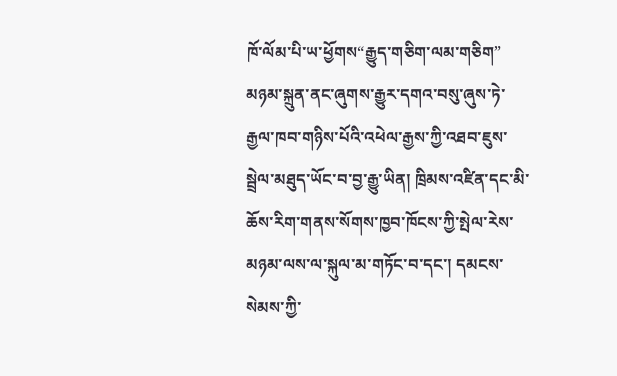ཁོ་ལོམ་པི་ཡ་ཕྱོགས“རྒྱུད་གཅིག་ལམ་གཅིག” མཉམ་སྐྲུན་ནང་ཞུགས་རྒྱུར་དགའ་བསུ་ཞུས་ཏེ་རྒྱལ་ཁབ་གཉིས་པོའི་འཕེལ་རྒྱས་ཀྱི་འཐབ་ཇུས་སྦྲེལ་མཐུད་ཡོང་བ་བྱ་རྒྱུ་ཡིན། ཁྲིམས་འཛིན་དང་མི་ཆོས་རིག་གནས་སོགས་ཁྱབ་ཁོངས་ཀྱི་སྤེལ་རེས་མཉམ་ལས་ལ་སྐུལ་མ་གཏོང་བ་དང་། དམངས་སེམས་ཀྱི་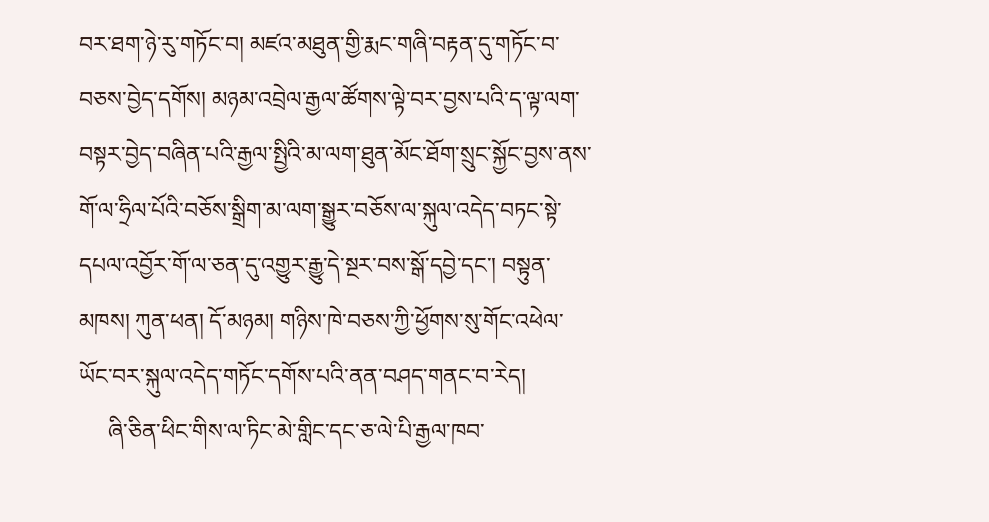བར་ཐག་ཉེ་རུ་གཏོང་བ། མཛའ་མཐུན་གྱི་རྨང་གཞི་བརྟན་དུ་གཏོང་བ་བཅས་བྱེད་དགོས། མཉམ་འབྲེལ་རྒྱལ་ཚོགས་ལྟེ་བར་བྱས་པའི་ད་ལྟ་ལག་བསྟར་བྱེད་བཞིན་པའི་རྒྱལ་སྤྱིའི་མ་ལག་ཐུན་མོང་ཐོག་སྲུང་སྐྱོང་བྱས་ནས་གོ་ལ་ཧྲིལ་པོའི་བཅོས་སྒྲིག་མ་ལག་སྒྱུར་བཅོས་ལ་སྐུལ་འདེད་བཏང་སྟེ་དཔལ་འབྱོར་གོ་ལ་ཅན་དུ་འགྱུར་རྒྱུ་དེ་སྔར་བས་སྒོ་དབྱེ་དང་། བསྟུན་མཁས། ཀུན་ཕན། དོ་མཉམ། གཉིས་ཁེ་བཅས་ཀྱི་ཕྱོགས་སུ་གོང་འཕེལ་ཡོང་བར་སྐུལ་འདེད་གཏོང་དགོས་པའི་ནན་བཤད་གནང་བ་རེད།
     ཞི་ཅིན་ཕིང་གིས་ལ་ཏིང་མེ་གླིང་དང་ཅ་ལེ་པི་རྒྱལ་ཁབ་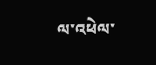ལ་འཕེལ་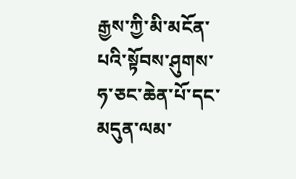རྒྱས་ཀྱི་མི་མངོན་པའི་སྟོབས་ཤུགས་ཧ་ཅང་ཆེན་པོ་དང་མདུན་ལམ་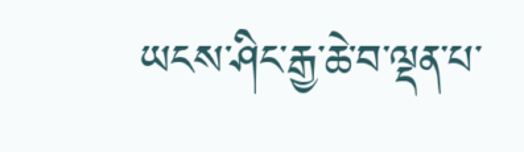ཡངས་ཤིང་རྒྱ་ཆེ་བ་ལྡན་པ་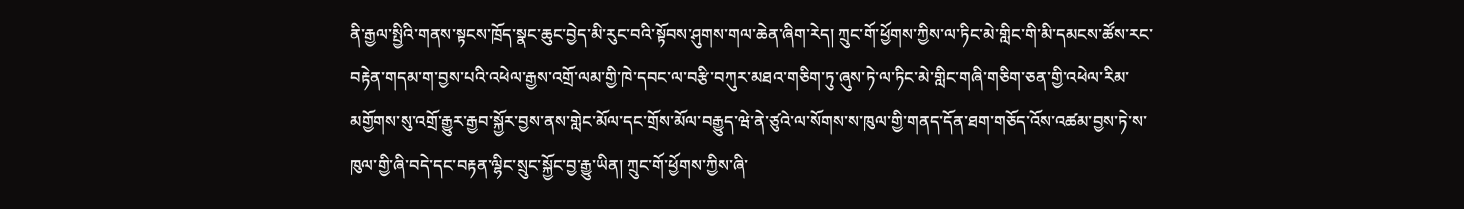ནི་རྒྱལ་སྤྱིའི་གནས་སྟངས་ཁྲོད་སྣང་ཆུང་བྱེད་མི་རུང་བའི་སྟོབས་ཤུགས་གལ་ཆེན་ཞིག་རེད། ཀྲུང་གོ་ཕྱོགས་ཀྱིས་ལ་ཏིང་མེ་གླིང་གི་མི་དམངས་ཚོས་རང་བརྟེན་གདམ་ག་བྱས་པའི་འཕེལ་རྒྱས་འགྲོ་ལམ་གྱི་ཁེ་དབང་ལ་བརྩི་བཀུར་མཐའ་གཅིག་ཏུ་ཞུས་ཏེ་ལ་ཏིང་མེ་གླིང་གཞི་གཅིག་ཅན་གྱི་འཕེལ་རིམ་མགྱོགས་སུ་འགྲོ་རྒྱུར་རྒྱབ་སྐྱོར་བྱས་ནས་གླེང་མོལ་དང་གྲོས་མོལ་བརྒྱུད་ཝེ་ནེ་ཙུའེ་ལ་སོགས་ས་ཁུལ་གྱི་གནད་དོན་ཐག་གཅོད་འོས་འཚམ་བྱས་ཏེ་ས་ཁུལ་གྱི་ཞི་བདེ་དང་བརྟན་ལྷིང་སྲུང་སྐྱོང་བྱ་རྒྱུ་ཡིན། ཀྲུང་གོ་ཕྱོགས་ཀྱིས་ཞི་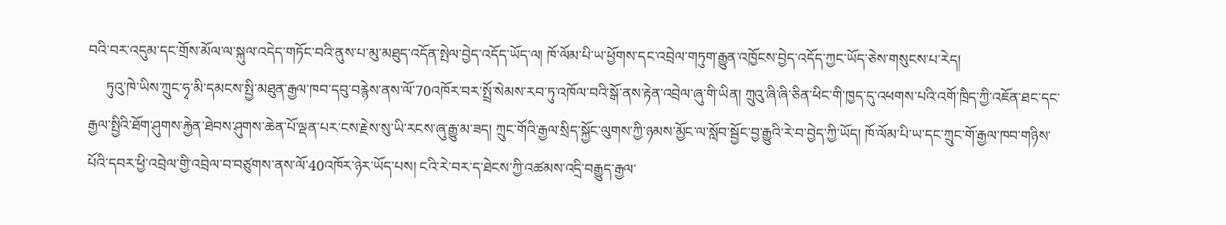བའི་བར་འདུམ་དང་གྲོས་མོལ་ལ་སྐུལ་འདེད་གཏོང་བའི་ནུས་པ་མུ་མཐུད་འདོན་སྤེལ་བྱེད་འདོད་ཡོད་ལ། ཁོ་ལོམ་པི་ཡ་ཕྱོགས་དང་འབྲེལ་གཏུག་རྒྱུན་འཁྱོངས་བྱེད་འདོད་ཀྱང་ཡོད་ཅེས་གསུངས་པ་རེད།
     ཏུའུ་ཁེ་ཡིས་ཀྲུང་ཧྭ་མི་དམངས་སྤྱི་མཐུན་རྒྱལ་ཁབ་དབུ་བརྙེས་ནས་ལོ་70འཁོར་བར་སྤྲོ་སེམས་རབ་ཏུ་འཁོལ་བའི་སྒོ་ནས་རྟེན་འབྲེལ་ཞུ་གི་ཡིན། ཀྲུའུ་ཞི་ཞི་ཅིན་ཕིང་གི་ཁྱད་དུ་འཕགས་པའི་འགོ་ཁྲིད་ཀྱི་འཇོན་ཐང་དང་རྒྱལ་སྤྱིའི་ཐོག་ཤུགས་རྐྱེན་ཐེབས་ཤུགས་ཆེན་པོ་ལྡན་པར་ངས་རྗེས་སུ་ཡི་རངས་ཞུ་རྒྱུ་མ་ཟད། ཀྲུང་གོའི་རྒྱལ་སྲིད་སྐྱོང་ལུགས་ཀྱི་ཉམས་མྱོང་ལ་སློབ་སྦྱོང་བྱ་རྒྱུའི་རེ་བ་བྱེད་ཀྱི་ཡོད། ཁོ་ལོམ་པི་ཡ་དང་ཀྲུང་གོ་རྒྱལ་ཁབ་གཉིས་པོའི་དབར་ཕྱི་འབྲེལ་གྱི་འབྲེལ་བ་བཙུགས་ནས་ལོ་40འཁོར་ཉེར་ཡོད་པས། ངའི་རེ་བར་ད་ཐེངས་ཀྱི་འཚམས་འདྲི་བརྒྱུད་རྒྱལ་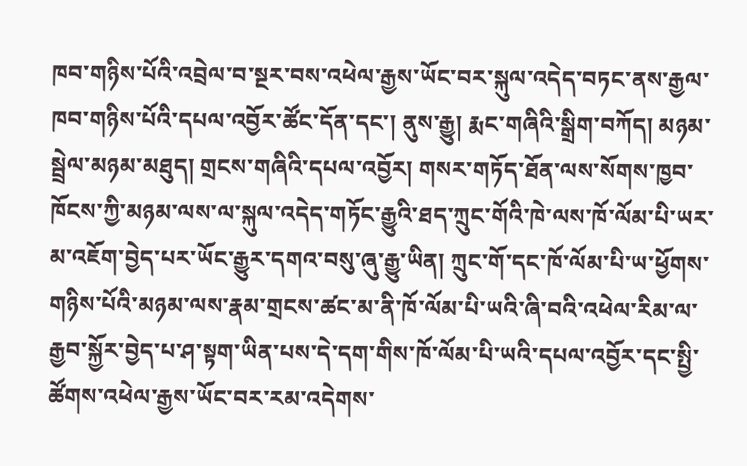ཁབ་གཉིས་པོའི་འབྲེལ་བ་སྔར་བས་འཕེལ་རྒྱས་ཡོང་བར་སྐུལ་འདེད་བཏང་ནས་རྒྱལ་ཁབ་གཉིས་པོའི་དཔལ་འབྱོར་ཚོང་དོན་དང་། ནུས་རྒྱུ། རྨང་གཞིའི་སྒྲིག་བཀོད། མཉམ་སྦྲེལ་མཉམ་མཐུད། གྲངས་གཞིའི་དཔལ་འབྱོར། གསར་གཏོད་ཐོན་ལས་སོགས་ཁྱབ་ཁོངས་ཀྱི་མཉམ་ལས་ལ་སྐུལ་འདེད་གཏོང་རྒྱུའི་ཐད་ཀྲུང་གོའི་ཁེ་ལས་ཁོ་ལོམ་པི་ཡར་མ་འཇོག་བྱེད་པར་ཡོང་རྒྱུར་དགའ་བསུ་ཞུ་རྒྱུ་ཡིན། ཀྲུང་གོ་དང་ཁོ་ལོམ་པི་ཡ་ཕྱོགས་གཉིས་པོའི་མཉམ་ལས་རྣམ་གྲངས་ཚང་མ་ནི་ཁོ་ལོམ་པི་ཡའི་ཞི་བའི་འཕེལ་རིམ་ལ་རྒྱབ་སྐྱོར་བྱེད་པ་ཤ་སྟག་ཡིན་པས་དེ་དག་གིས་ཁོ་ལོམ་པི་ཡའི་དཔལ་འབྱོར་དང་སྤྱི་ཚོགས་འཕེལ་རྒྱས་ཡོང་བར་རམ་འདེགས་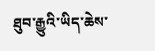ཐུབ་རྒྱུའི་ཡིད་ཆེས་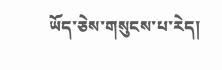ཡོད་ཅེས་གསུངས་པ་རེད།